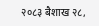२०८३ बैशाख २८,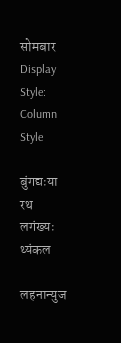सोमबार
Display Style:
Column Style

बुंगद्यःया रथ लगंख्यः थ्यंकल

लहनान्युज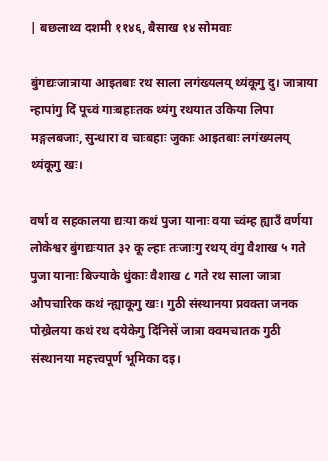| बछलाथ्व दशमी ११४६, बैसाख १४ सोमवाः

बुंगद्यःजात्राया आइतबाः रथ साला लगंख्यलय् थ्यंकूगु दु। जात्राया न्हापांगु दिं पूच्वं गाःबहाःतक थ्यंगु रथयात उकिया लिपा मङ्गलबजाः, सुन्धारा व चाःबहाः जुकाः आइतबाः लगंख्यलय् थ्यंकूगु खः।

वर्षा व सहकालया द्यःया कथं पुजा यानाः वया च्वंम्ह ह्याउँ वर्णया लोकेश्वर बुंगद्यःयात ३२ कू ल्हाः तःजाःगु रथय् वंगु वैशाख ५ गते पुजा यानाः बिज्याके धुंकाः वैशाख ८ गते रथ साला जात्रा औपचारिक कथं न्ह्याकूगु खः। गुठी संस्थानया प्रवक्ता जनक पोख्रेलया कथं रथ दयेकेगु दिंनिसें जात्रा क्वमचातक गुठी संस्थानया महत्त्वपूर्ण भूमिका दइ।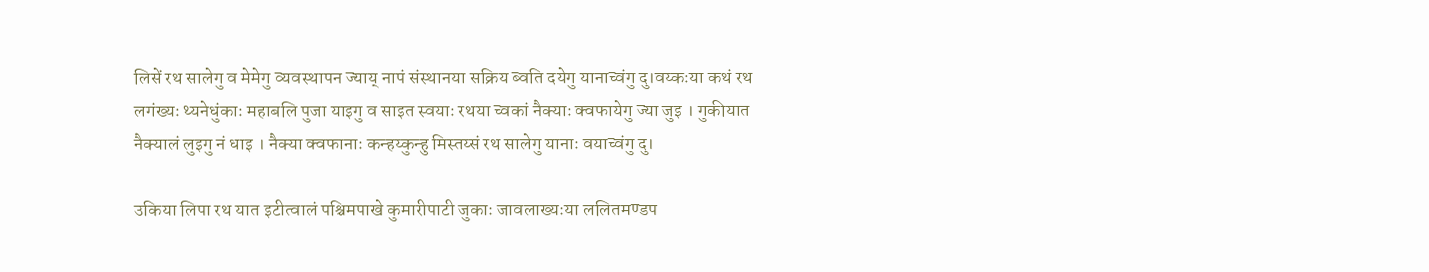लिसें रथ सालेगु व मेमेगु व्यवस्थापन ज्याय् नापं संस्थानया सक्रिय ब्वति दयेगु यानाच्वंगु दु।वय्कःया कथं रथ लगंख्यः थ्यनेधुंकाः महाबलि पुजा याइगु व साइत स्वयाः रथया च्वकां नैक्याः क्वफायेगु ज्या जुइ । गुकीयात नैक्यालं लुइगु नं धाइ । नैक्या क्वफानाः कन्हय्कुन्हु मिस्तय्सं रथ सालेगु यानाः वयाच्वंगु दु।

उकिया लिपा रथ यात इटीत्वालं पश्चिमपाखे कुमारीपाटी जुकाः जावलाख्यःया ललितमण्डप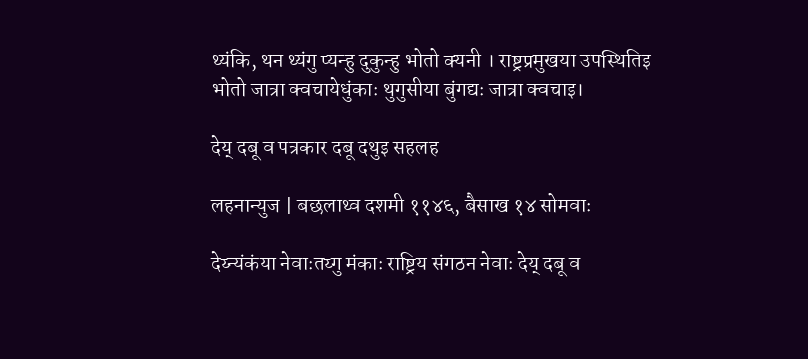थ्यंकि, थन थ्यंगु प्यन्हु दुकुन्हु भोतो क्यनी । राष्ट्रप्रमुखया उपस्थितिइ भोतो जात्रा क्वचायेधुंकाः थुगुसीया बुंगद्यः जात्रा क्वचाइ।

देय् दबू व पत्रकार दबू दथुइ सहलह

लहनान्युज | बछलाथ्व दशमी ११४६, बैसाख १४ सोमवाः

देय्न्यंकंया नेवाःतय्गु मंकाः राष्ट्रिय संगठन नेवाः देय् दबू व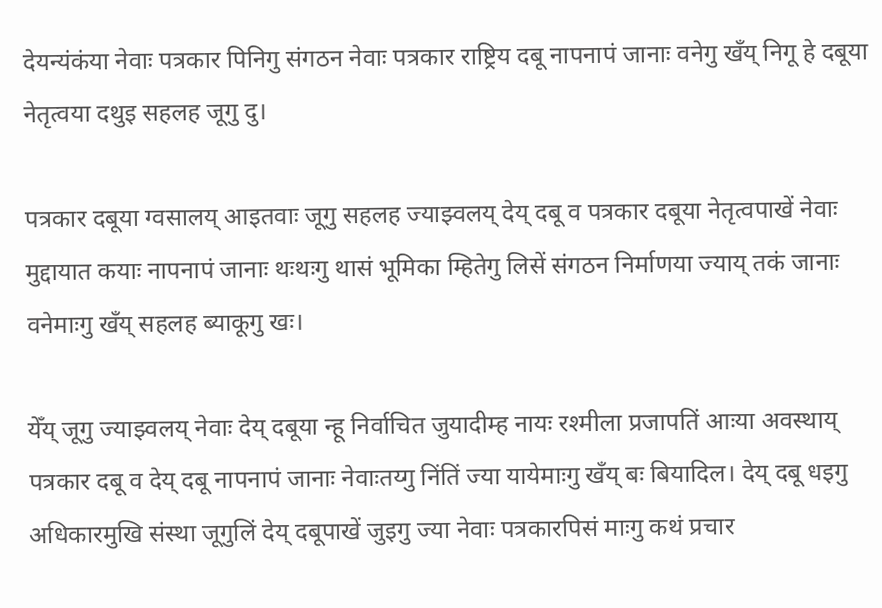देयन्यंकंया नेवाः पत्रकार पिनिगु संगठन नेवाः पत्रकार राष्ट्रिय दबू नापनापं जानाः वनेगु खँय् निगू हे दबूया नेतृत्वया दथुइ सहलह जूगु दु।

पत्रकार दबूया ग्वसालय् आइतवाः जूगु सहलह ज्याझ्वलय् देय् दबू व पत्रकार दबूया नेतृत्वपाखें नेवाः मुद्दायात कयाः नापनापं जानाः थःथःगु थासं भूमिका म्हितेगु लिसें संगठन निर्माणया ज्याय् तकं जानाः वनेमाःगु खँय् सहलह ब्याकूगु खः।

येँय् जूगु ज्याझ्वलय् नेवाः देय् दबूया न्हू निर्वाचित जुयादीम्ह नायः रश्मीला प्रजापतिं आःया अवस्थाय् पत्रकार दबू व देय् दबू नापनापं जानाः नेवाःतय्गु निंतिं ज्या यायेमाःगु खँय् बः बियादिल। देय् दबू धइगु अधिकारमुखि संस्था जूगुलिं देय् दबूपाखें जुइगु ज्या नेवाः पत्रकारपिसं माःगु कथं प्रचार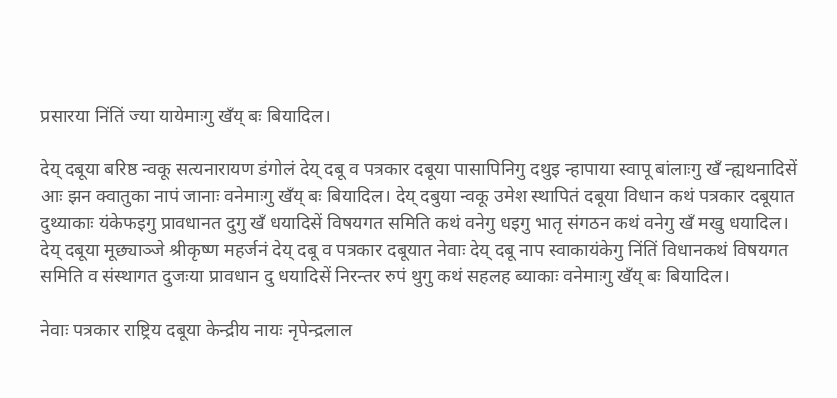प्रसारया निंतिं ज्या यायेमाःगु खँय् बः बियादिल।

देय् दबूया बरिष्ठ न्वकू सत्यनारायण डंगोलं देय् दबू व पत्रकार दबूया पासापिनिगु दथुइ न्हापाया स्वापू बांलाःगु खँ न्ह्यथनादिसें आः झन क्वातुका नापं जानाः वनेमाःगु खँय् बः बियादिल। देय् दबुया न्वकू उमेश स्थापितं दबूया विधान कथं पत्रकार दबूयात दुथ्याकाः यंकेफइगु प्रावधानत दुगु खँ धयादिसें विषयगत समिति कथं वनेगु धइगु भातृ संगठन कथं वनेगु खँ मखु धयादिल। देय् दबूया मूछ्याञ्जे श्रीकृष्ण महर्जनं देय् दबू व पत्रकार दबूयात नेवाः देय् दबू नाप स्वाकायंकेगु निंतिं विधानकथं विषयगत समिति व संस्थागत दुजःया प्रावधान दु धयादिसें निरन्तर रुपं थुगु कथं सहलह ब्याकाः वनेमाःगु खँय् बः बियादिल।

नेवाः पत्रकार राष्ट्रिय दबूया केन्द्रीय नायः नृपेन्द्रलाल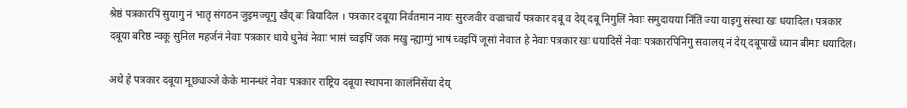श्रेष्ठं पत्रकारपिं सुयागु नं भातृ संगठन जुइमज्यूगु खँय् बः बियादिल । पत्रकार दबूया निर्वतमान नायः सुरजवीर वज्राचार्यं पत्रकार दबू व देय् दबू निगुलिं नेवाः समुदायया निंतिं ज्या याइगु संस्था खः धयादिल। पत्रकार दबूया बरिष्ठ न्वकू सुनिल महर्जनं नेवाः पत्रकार धाये धुनेवं नेवाः भासं च्वइपिं जक मखु न्ह्याग्गुं भाषं च्वइपिं जूसां नेवाःत हे नेवाः पत्रकार खः धयादिसें नेवाः पत्रकारपिनिगु सवालय् नं देय् दबूपाखें ध्यान बीमाः धयादिल।

अथे हे पत्रकार दबूया मूछ्याञ्जे केके मानन्धरं नेवाः पत्रकार राष्ट्रिय दबूया स्थापना कालंनिसेंया देय्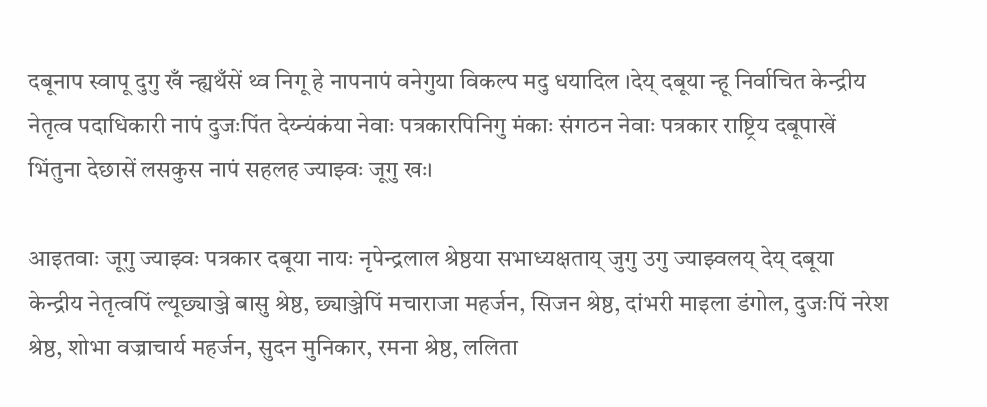दबूनाप स्वापू दुगु खँ न्ह्यथँसें थ्व निगू हे नापनापं वनेगुया विकल्प मदु धयादिल ।देय् दबूया न्हू निर्वाचित केन्द्रीय नेतृत्व पदाधिकारी नापं दुजःपिंत देय्न्यंकंया नेवाः पत्रकारपिनिगु मंकाः संगठन नेवाः पत्रकार राष्ट्रिय दबूपाखें भिंतुना देछासें लसकुस नापं सहलह ज्याझ्वः जूगु खः।

आइतवाः जूगु ज्याझ्वः पत्रकार दबूया नायः नृपेन्द्रलाल श्रेष्ठया सभाध्यक्षताय् जुगु उगु ज्याझ्वलय् देय् दबूया केन्द्रीय नेतृत्वपिं ल्यूछ्याञ्जे बासु श्रेष्ठ, छ्याञ्जेपिं मचाराजा महर्जन, सिजन श्रेष्ठ, दांभरी माइला डंगोल, दुजःपिं नरेश श्रेष्ठ, शोभा वज्राचार्य महर्जन, सुदन मुनिकार, रमना श्रेष्ठ, ललिता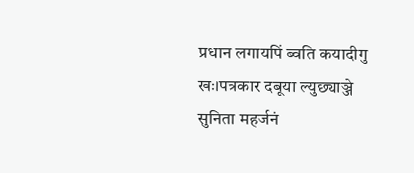प्रधान लगायपिं ब्वति कयादीगु खः।पत्रकार दबूया ल्युछ्याञ्जे सुनिता महर्जनं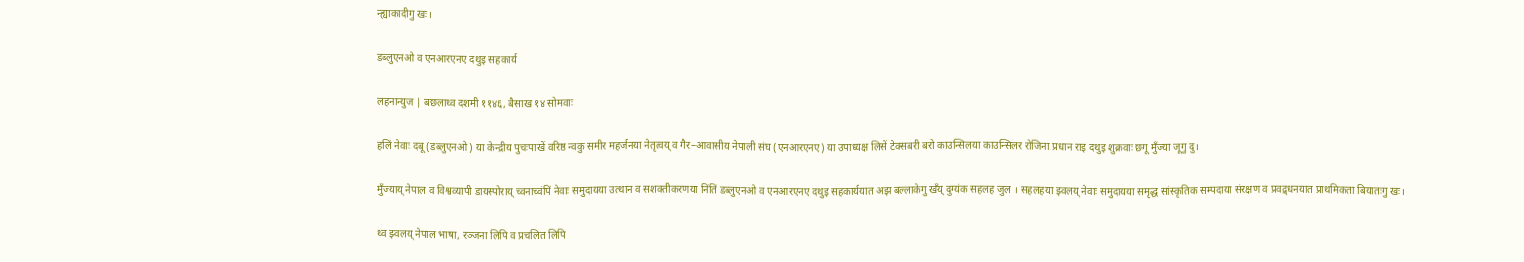न्ह्याकादीगु खः।

डब्लुएनओ व एनआरएनए दथुइ सहकार्य

लहनान्युज | बछलाथ्व दशमी ११४६, बैसाख १४ सोमवाः

हलिं नेवाः दबू (डब्लुएनओ) या केन्द्रीय पुचःपाखें वरिष्ठ न्वकु समीर महर्जनया नेतृत्वय् व गैर–आवासीय नेपाली संघ (एनआरएनए) या उपाध्यक्ष लिसें टेक्सबरी बरो काउन्सिलया काउन्सिलर रोजिना प्रधान राइ दथुइ शुक्रवाः छगू मुँज्या जूगु दु।

मुँज्याय् नेपाल व विश्वव्यापी डायस्पोराय् च्वनाच्वंपिं नेवाः समुदायया उत्थान व सशक्तीकरणया निंतिं डब्लुएनओ व एनआरएनए दथुइ सहकार्ययात अझ बल्लाकेगु खँय् दुग्यंक सहलह जुल । सहलहया झ्वलय् नेवाः समुदायया समृद्ध सांस्कृतिक सम्पदाया संरक्षण व प्रवद्र्धनयात प्राथमिकता बियातःगु खः।

थ्व झ्वलय् नेपाल भाषा, रञ्जना लिपि व प्रचलित लिपि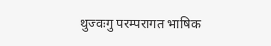थुज्वःगु परम्परागत भाषिक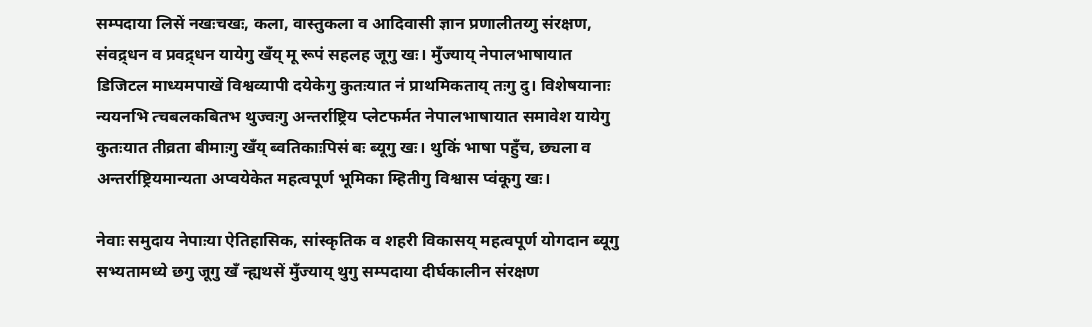सम्पदाया लिसें नखःचखः, कला, वास्तुकला व आदिवासी ज्ञान प्रणालीतय्गु संरक्षण, संवद्र्धन व प्रवद्र्धन यायेगु खँय् मू रूपं सहलह जूगु खः। मुँज्याय् नेपालभाषायात डिजिटल माध्यमपाखें विश्वव्यापी दयेकेगु कुतःयात नं प्राथमिकताय् तःगु दु। विशेषयानाः न्ययनभि त्चबलकबितभ थुज्वःगु अन्तर्राष्ट्रिय प्लेटफर्मत नेपालभाषायात समावेश यायेगु कुतःयात तीव्रता बीमाःगु खँय् ब्वतिकाःपिसं बः ब्यूगु खः। थुकिं भाषा पहुँच, छ्यला व अन्तर्राष्ट्रियमान्यता अप्वयेकेत महत्वपूर्ण भूमिका म्हितीगु विश्वास प्वंकूगु खः।

नेवाः समुदाय नेपाःया ऐतिहासिक, सांस्कृतिक व शहरी विकासय् महत्वपूर्ण योगदान ब्यूगु सभ्यतामध्ये छगु जूगु खँ न्ह्यथसें मुँज्याय् थुगु सम्पदाया दीर्घकालीन संरक्षण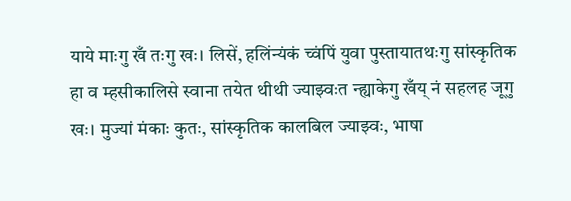याये माःगु खँ तःगु खः। लिसें, हलिंन्यंकं च्वंपिं युवा पुस्तायातथःगु सांस्कृतिक हा व म्हसीकालिसे स्वाना तयेत थीथी ज्याझ्वःत न्ह्याकेगु खँय् नं सहलह जूगु खः। मुज्यां मंकाः कुतः, सांस्कृतिक कालबिल ज्याझ्वः, भाषा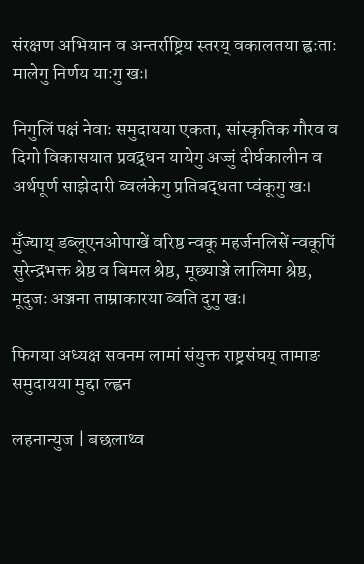संरक्षण अभियान व अन्तर्राष्ट्रिय स्तरय् वकालतया ह्वःताः मालेगु निर्णय याःगु खः।

निगुलिं पक्षं नेवाः समुदायया एकता, सांस्कृतिक गौरव व दिगो विकासयात प्रवद्र्धन यायेगु अज्जुं दीर्घकालीन व अर्थपूर्ण साझेदारी ब्वलंकेगु प्रतिबद्धता प्वंकूगु खः।

मुँज्याय् डब्लूएनओपाखें वरिष्ठ न्वकू महर्जनलिसें न्वकूपिं सुरेन्द्रभक्त श्रेष्ठ व बिमल श्रेष्ठ, मूछ्याञ्जे लालिमा श्रेष्ठ, मूदुजः अञ्जना ताम्राकारया ब्वति दुगु खः।

फिगया अध्यक्ष सवनम लामां संयुक्त राष्ट्रसंघय् तामाङ समुदायया मुद्दा ल्ह्वन

लहनान्युज | बछलाथ्व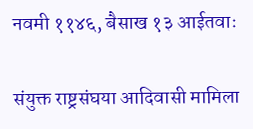नवमी ११४६, बैसाख १३ आईतवाः

संयुक्त राष्ट्रसंघया आदिवासी मामिला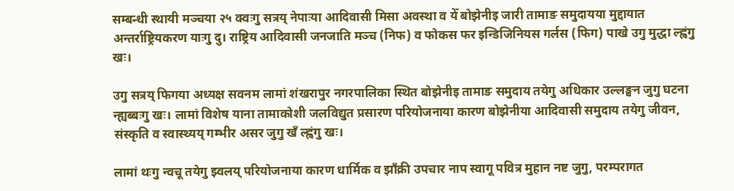सम्बन्धी स्थायी मञ्चया २५ क्वःगु सत्रय् नेपाःया आदिवासी मिसा अवस्था व येँ बोझेनीइ जारी तामाङ समुदायया मुद्दायात अन्तर्राष्ट्रियकरण याःगु दु। राष्ट्रिय आदिवासी जनजाति मञ्च (निफ) व फोकस फर इन्डिजिनियस गर्लस (फिग) पाखे उगु मुद्धा ल्ह्वंगु खः।

उगु सत्रय् फिगया अध्यक्ष सवनम लामां शंखरापुर नगरपालिका स्थित बोझेनीइ तामाङ समुदाय तयेगु अधिकार उल्लङ्घन जुगु घटना न्ह्यब्बःगु खः। लामां विशेष याना तामाकोशी जलविद्युत प्रसारण परियोजनाया कारण बोझेनीया आदिवासी समुदाय तयेगु जीवन, संस्कृति व स्वास्थ्यय् गम्भीर असर जुगु खँ ल्ह्वंगु खः।

लामां थःगु न्वचू तयेगु झ्वलय् परियोजनाया कारण धार्मिक व झाँक्री उपचार नाप स्वागू पवित्र मुहान नष्ट जुगु, परम्परागत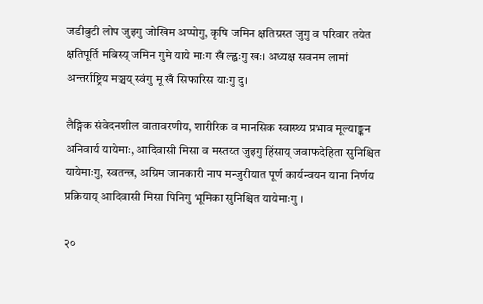जडीबुटी लोप जुइगु जोखिम अप्पोगु, कृषि जमिन क्षतिग्रस्त जुगु व परिवार तयेत क्षतिपूर्ति मबिस्य् जमिन गुमे याये माःग खँ ल्ह्वःगु खः। अध्यक्ष सवनम लामां अन्तर्राष्ट्रिय मञ्चय् स्वंगु मू खँ सिफारिस याःगु दु।

लैङ्गिक संवेदनशील वातावरणीय, शारीरिक व मानसिक स्वास्थ्य प्रभाव मूल्याङ्कन अनिवार्य यायेमाः, आदिवासी मिसा व मस्तय्त जुइगु हिंसाय् जवाफदेहिता सुनिश्चित यायेमाःगु, स्वतन्त्र, अग्रिम जानकारी नाप मन्जुरीयात पूर्ण कार्यन्वयन याना निर्णय प्रक्रियाय् आदिवासी मिसा पिनिगु भूमिका सुनिश्चित यायेमाःगु ।

२०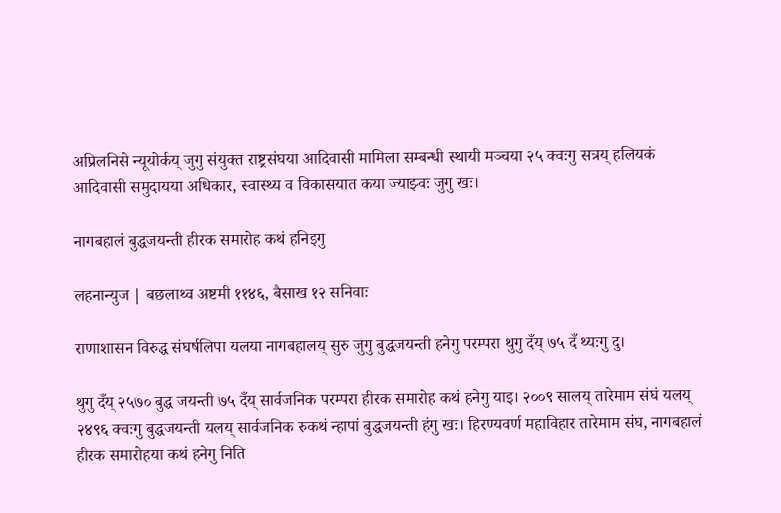अप्रिलनिसे न्यूयोर्कय् जुगु संयुक्त राष्ट्रसंघया आदिवासी मामिला सम्बन्धी स्थायी मञ्चया २५ क्वःगु सत्रय् हलियकं आदिवासी समुदायया अधिकार, स्वास्थ्य व विकासयात कया ज्याझ्वः जुगु खः।

नागबहालं बुद्धजयन्ती हीरक समारोह कथं हनिइगु

लहनान्युज | बछलाथ्व अष्टमी ११४६, बैसाख १२ सनिवाः

राणाशासन विरुद्ध संघर्षलिपा यलया नागबहालय् सुरु जुगु बुद्धजयन्ती हनेगु परम्परा थुगु दँय् ७५ दँ थ्यःगु दु।

थुगु दँय् २५७० बुद्ध जयन्ती ७५ दँय् सार्वजनिक परम्परा हीरक समारोह कथं हनेगु याइ। २००९ सालय् तारेमाम संघं यलय् २४९६ क्वःगु बुद्धजयन्ती यलय् सार्वजनिक रुकथं न्हापां बुद्धजयन्ती हंगु खः। हिरण्यवर्ण महाविहार तारेमाम संघ, नागबहालं हीरक समारोहया कथं हनेगु निति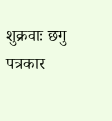शुक्रवाः छगु पत्रकार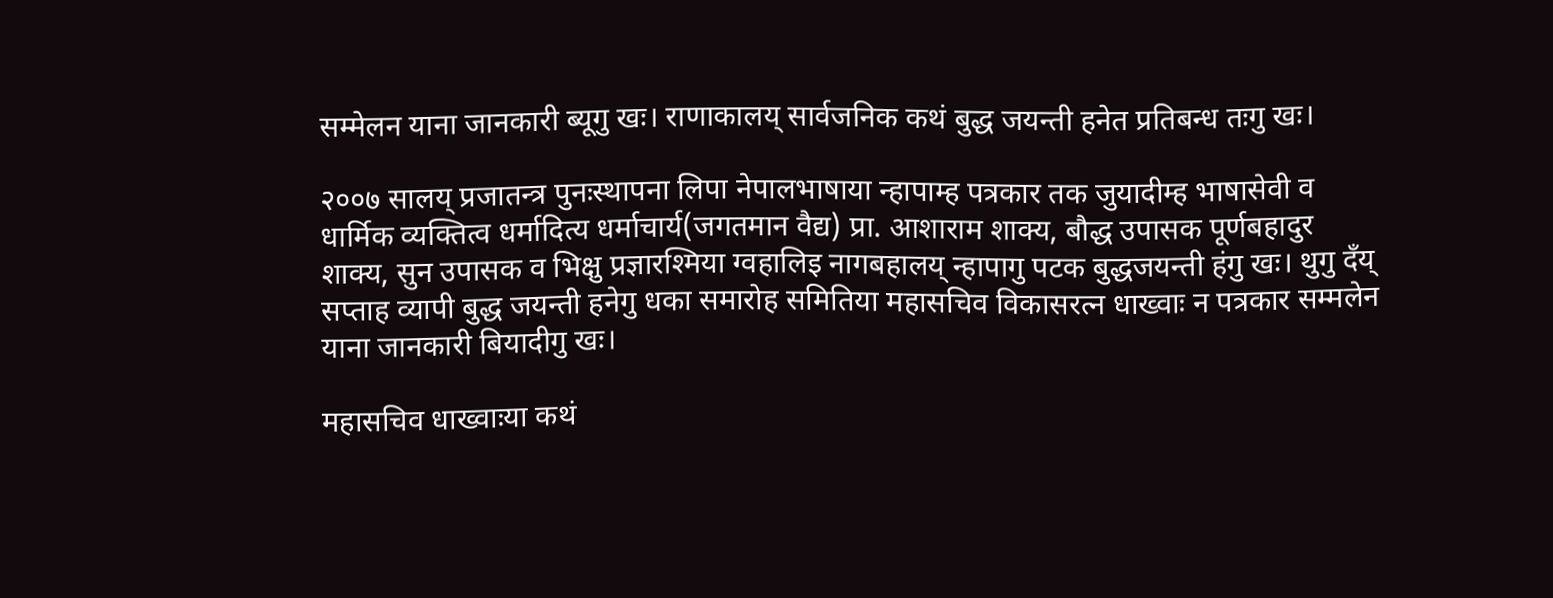सम्मेलन याना जानकारी ब्यूगु खः। राणाकालय् सार्वजनिक कथं बुद्ध जयन्ती हनेत प्रतिबन्ध तःगु खः।

२००७ सालय् प्रजातन्त्र पुनःस्थापना लिपा नेपालभाषाया न्हापाम्ह पत्रकार तक जुयादीम्ह भाषासेवी व धार्मिक व्यक्तित्व धर्मादित्य धर्माचार्य(जगतमान वैद्य) प्रा. आशाराम शाक्य, बौद्ध उपासक पूर्णबहादुर शाक्य, सुन उपासक व भिक्षु प्रज्ञारश्मिया ग्वहालिइ नागबहालय् न्हापागु पटक बुद्धजयन्ती हंगु खः। थुगु दँय् सप्ताह व्यापी बुद्ध जयन्ती हनेगु धका समारोह समितिया महासचिव विकासरत्न धाख्वाः न पत्रकार सम्मलेन याना जानकारी बियादीगु खः।

महासचिव धाख्वाःया कथं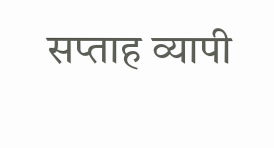सप्ताह व्यापी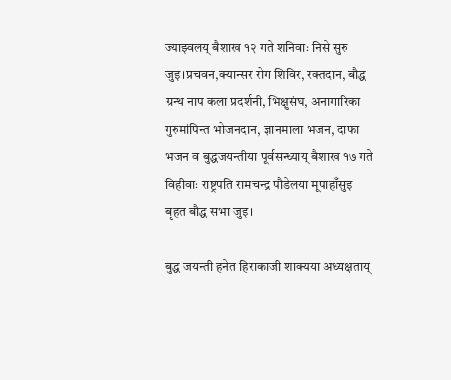ज्याझ्वलय् बैशाख १२ गते शनिवाः निसे सुरु जुइ।प्रचवन,क्यान्सर रोग शिविर, रक्तदान, बौद्ध ग्रन्थ नाप कला प्रदर्शनी, भिक्षुसंघ, अनागारिका गुरुमांपिन्त भोजनदान, ज्ञानमाला भजन, दाफा भजन व बुद्धजयन्तीया पूर्वसन्ध्याय् बैशाख १७ गते विहीवाः राष्ट्रपति रामचन्द्र पौडेलया मूपाहाँसुइ बृहत बौद्ध सभा जुइ।

बुद्ध जयन्ती हनेत हिराकाजी शाक्यया अध्यक्षताय्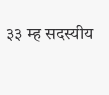३३ म्ह सदस्यीय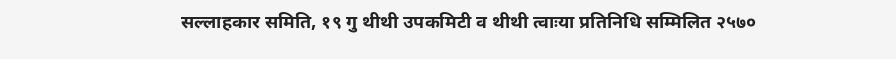सल्लाहकार समिति, १९ गु थीथी उपकमिटी व थीथी त्वाःया प्रतिनिधि सम्मिलित २५७०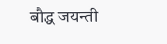बौद्ध जयन्ती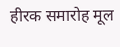हीरक समारोह मूल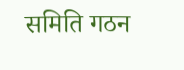समिति गठन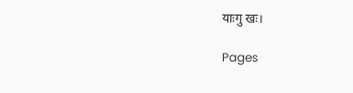याःगु खः।

Pages